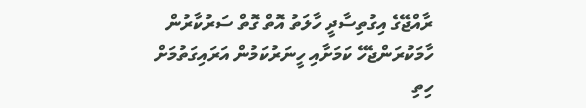ރާއްޖޭގެ އިގުތިސާދީ ހާލަތު އޮތް ގޮތް ސަރުކާރުން ހާމަކުރަންޖެހޭ ކަމަށާއި ހީނަރުކަމުން އަރައިގަތުމަށް ހިތި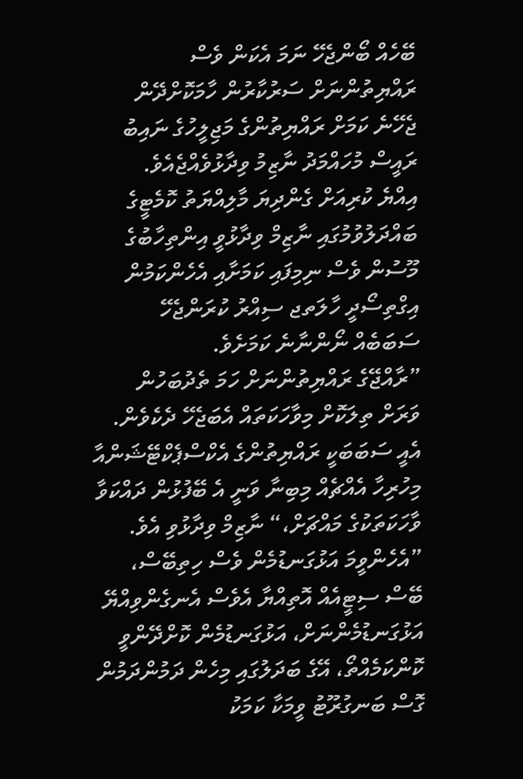ބޭހެއް ބޯންޖެހޭ ނަމަ އެކަން ވެސް ރައްޔިތުންނަށް ސަރުކާރުން ހާމަކޮށްދޭން ޖެހޭނެ ކަމަށް ރައްޔިތުންގެ މަޖިލީހުގެ ނައިބު ރައީސް މުހައްމަދު ނާޒިމު ވިދާޅުވެއްޖެއެވެ.
އިއްޔެ ކުރިއަށް ގެންދިޔަ މާލިއްޔަތު ކޮމެޓީގެ ބައްދަލުވުމުގައި ނާޒިމް ވިދާޅުވީ އިންތިހާބުގެ މޫސުން ވެސް ނިމިފައި ކަމަށާއި އެހެންކަމުން އިގްތިސޯދީ ހާލަތޖ ސިއްރު ކުރަންޖެހޭ ސަބަބެއް ނޯންނާނެ ކަމަށެވެ.
”ރާއްޖޭގެ ރައްޔިތުންނަށް ހަމަ ތެދުބަހުން ވަރަށް ތިލަކޮށް މިވާހަކަތައް އެބަޖެހޭ ދެކެވެން. އެއީ ސަބަބަކީ ރައްޔިތުންގެ އެކްސްޕެކްޓޭޝަންއާ މިހުރިހާ އެއްޗެއް މިބިނާ ވަނީ އެ ބޭފުޅުން ދައްކަވާ ވާހަކަތަކުގެ މައްޗަށް،“ ނާޒިމް ވިދާޅުވި އެވެ.
”އެހެންވީމަ އަޅުގަނޑުމެން ވެސް ހިތިބޭސް، ބޭސް ސިޓީއެއް އޮތިއްޔާ އެވެސް އެނގެންވިއްޔޭ އަޅުގަނޑުމެންނަށް، އަޅުގަނޑުމެން ކޮށްދޭންވީ ކޮންކަމެއްތޯ، އޭގެ ބަދަލުގައި މިހެން ދަމުންދަމުން ގޮސް ބަނގުރޫޓު ވީމަކާ ކަމަކު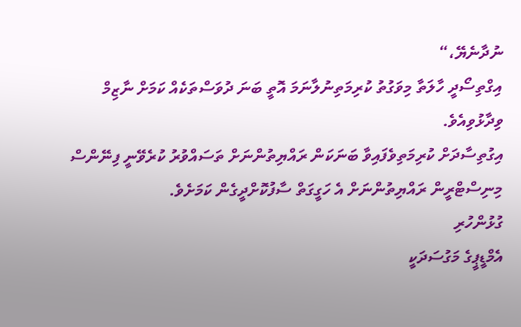ނުދާނެޔޭ،“
އިގްތިސޯދީ ހާލަތާ މިވަގުތު ކުރިމަތިނުލާނަމަ އޮތީ ބަނަ ދުވަސްތަކެއް ކަމަށް ނާޒިމް ވިދާޅުވިއެވެ.
އިގުތިސާދަށް ކުރިމަތިވެފައިވާ ބަނަކަން ރައްޔިތުންނަށް ތަސައްވުރު ކުރެވޭނީ ފިނޭންސް މިނިސްޓްރީން ރައްޔިތުންނަށް އެ ހަގީގަތް ސާފުކޮށްދީގެން ކަމަށެވެ.
ގުޅުންހުރި
އެމްޑީޕީގެ މަގުސަދަކީ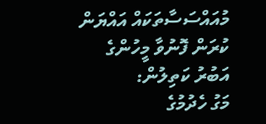މުއައްސަސާތަކައް އައްޔަން ކުރަން ފޮނުވާ މީހުންގެ އަބުރު ކަތިލުން:
މަގު ހެދުމުގެ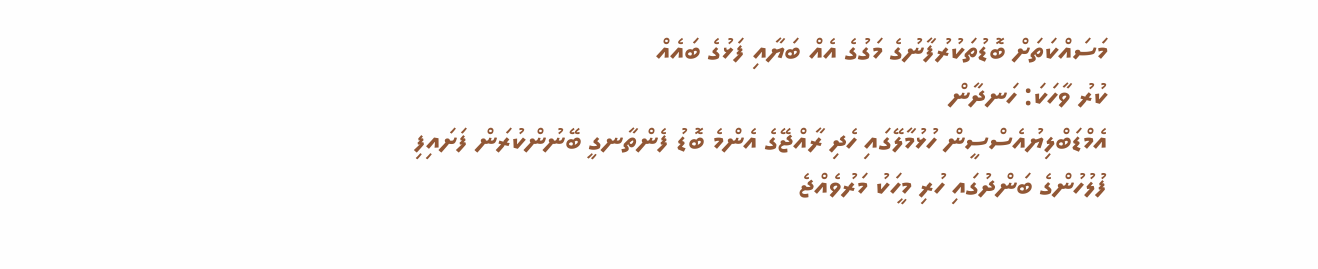މަސައްކަތަށް ބޮޑުތަކުރުފާނުގެ މަގުގެ އެއް ބަޔާއި ފަޅުގެ ބައެއް
ކުރު ވާހަކަ: ހަނދާން
އެމްޑަބްލިޔުއެސްސީން ހުޅުމާލޭގައި ހެދި ރާއްޖޭގެ އެންމެ ބޮޑު ފެންތާނގީ ބޭނުންކުރަން ފަށައިފި
ފުލުހުންގެ ބަންދުގައި ހުރި މީހަކު މަރުވެއްޖެ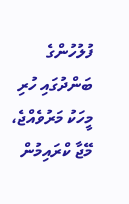ފުލުހުންގެ ބަންދުގައި ހުރި މީހަކު މަރުވެއްޖެ، މޭޖާ ކްރައިމުން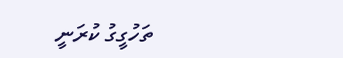ތަހުގީގު ކުރަނީ